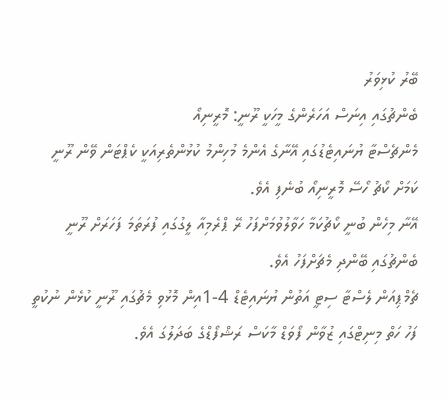ބޭރު ކުޅިވަރު
ބެންޗުގައި އިނަސް އަހަރެންގެ މީހަކީ ރޫނީ: މޮރީނިއޯ
މެންޗެސްޓާ ޔުނައިޓެޑުގައި އޭނާގެ އެންމެ މުހިންމު ކުޅުންތެރިއަކީ ކެޕްޓަން ވޭން ރޫނީ ކަމަށް ކޯޗު ހޯސޭ މޮރީނިއޯ ބުނެފި އެވެ.
އޭނާ މިހެން ބުނީ ކޯޗުކަމާ ހަވާލުވުމަށްފަހު ރޭ ޕްރެމިއާ ލީގުގައި ފުރަތަމަ ފަހަރަށް ރޫނީ ބެންޗުގައި ބޭންދި މެޗަށްފަހު އެވެ.
ޗެމްޕިއަން ލެސްޓާ ސިޓީ އަތުން ޔުނައިޓެޑް 4-1އިން މޮޅުވި މެޗުގައި ރޫނީ ކުޅެން ނުކުތީ ފަހު ހަތް މިނިޓްގައި ޒުވާން ފޯވަޑް މާކަސް ރަޝްފޯޑްގެ ބަދަލުގަ އެވެ.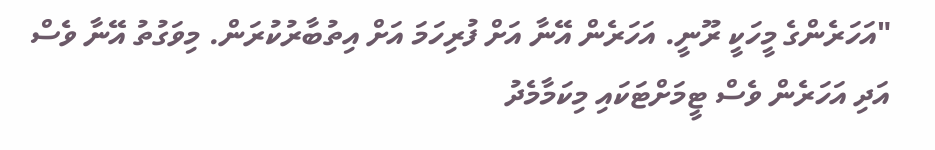"އަހަރެންގެ މީހަކީ ރޫނީ. އަހަރެން އޭނާ އަށް ފުރިހަމަ އަށް އިތުބާރުކުރަން. މިވަގުތު އޭނާ ވެސް އަދި އަހަރެން ވެސް ޓީމަށްޓަކައި މިކަމާމެދު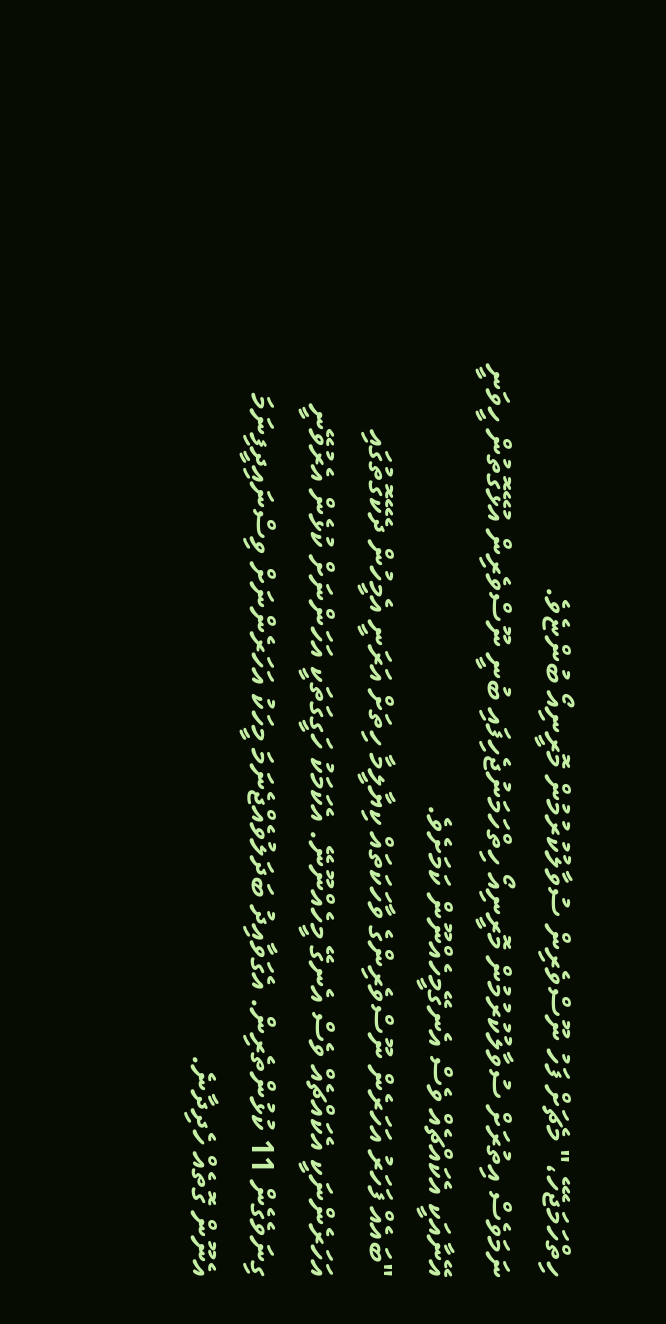ހިތްހަމަޖެހޭ،" މެޗަށް ފަހު ނޫސްވެރިން ސުވާލުކުރުމުން މޮރީނިއޯ ބުންޏެވެ.
ނަމަވެސް އިތުރަށް ސުވާލުކުރުމުން މޮރީނިއޯ ހިތްހަމަނުޖެހިފައި ބުނީ ނޫސްވެރިން އުޅޭގޮތުން ހީވަނީ އޭނާއަކީ އެކައްޗެއް ވެސް އެނގޭމީހެއްނޫން ކަމަށެވެ.
"ބައެއް ފަހަރު އަހަރެން ނޫސްވެރިންގެ ވާހަކަތައް ކިޔާލީމާ ހިތަށް އަރަނީ އެމީހުން ދެކޭގޮތުގައި އަހަރެންނަކީ އެކައްޗެއް ވެސް އެނގޭ މީހެއްނޫނޭ. އެކަމަކު ހަގީގަތަކީ އަހަންނަށް ކުޅެން އެރުވޭނީ ގިނަވެގެން 11 ކުޅުންތެރިން. އެގަވާއިދު ބަދަލުވެއްޖެނަމަ މީހަކު އަހަރެންނަށް ވިސްނައިދީފިނަމަ އެނޫން ގޮތެއް ހެދިދާނެ.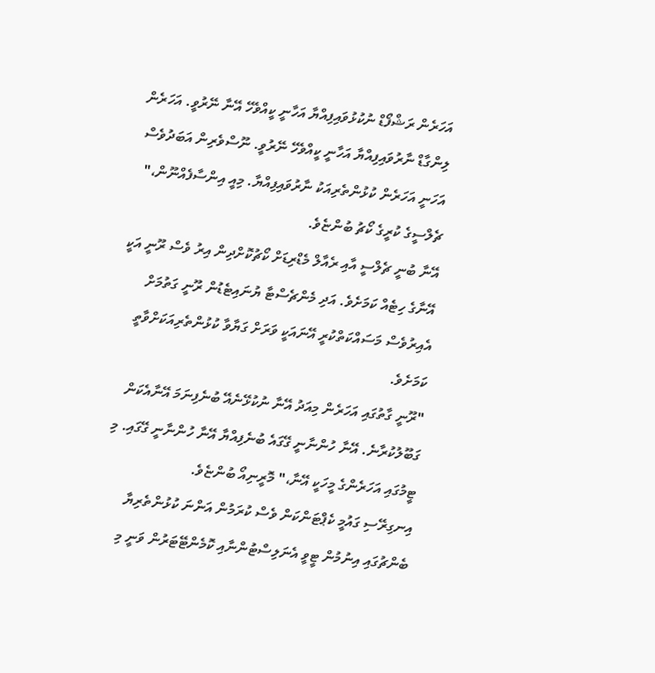އަހަރެން ރަޝްފޯޑް ނުކުޅުވައިފިއްޔާ އަހާނީ ކީއްވެހޭ އޭނާ ނޭރުވީ. އަހަރެން ލިންގާޑް ނާރުވައިފިއްޔާ އަހާނީ ކީއްވެހޭ ނޭރުވީ. ނޫސްވެރިން އަބަދުވެސް އަހަނީ އަހަރެން ކުޅުންތެރިއަކު ނާރުވައިފިއްޔާ. މިއީ އިންސާފެއްނޫން،" ޗެލްސީގެ ކުރީގެ ކޯޗު ބުންޏެވެ.
އޭނާ ބުނީ ޗެލްސީ އާއި ރެއާލް މެޑްރިޑަށް ކޯޗުކޮށްދިން އިރު ވެސް ރޫނީ އަކީ އޭނާގެ ހިޓެއް ކަމަށެވެ. އަދި މެންޗެސްޓާ ޔުނައިޓެޑުން ރޫނީ ގަތުމަށް އެއިރުވެސް މަސައްކަތްކުރީ އޭނައަކީ ވަރަށް ގަޔާވާ ކުޅުންތެރިއަކަށްވާތީ ކަމަށެވެ.
"ރޫނީ ގާތުގައި އަހަރެން މިއަދު އޭނާ ނުކުޅޭނެއޭ ބުނެފިނަމަ އޭނާއެކަން ގަބޫލުކުރާނެ. އޭނާ ހުންނާނީ ގޭގައެ ބުނެފިއްޔާ އޭނާ ހުންނާނީ ގޭގައި. މި ޓީމުގައި އަހަރެންގެ މީހަކީ އޭނާ،" މޮރީނިއޯ ބުންޏެވެ.
އިނގިރޭސި ގައުމީ ކެޕްޓަންކަން ވެސް ކުރަމުން އަންނަ ކުޅުންތެރިޔާ ބެންޗުގައި އިނުމުން ޓީވީ އެނަލިސްޓުންނާއި ކޮމެންޓޭޓަރުން ވަނީ މި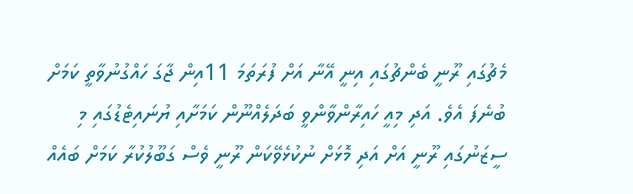މެޗުގައި ރޫނީ ބެންޗުގައި އިނީ އޭނާ އަށް ފުރަތަމަ 11އިން ޖާގަ ހައްގުނުވާތީ ކަމަށް ބުނެފަ އެވެ. އަދި މިއީ ހައިރާންވާންވީ ބަދަލެއްނޫން ކަމަށާއި ޔުނައިޓެޑުގައި މި ސީޒަނުގައި ރޫނީ އަށް އަދި މޮޅަށް ނުކުޅެވޭކަން ރޫނީ ވެސް ގަބޫލުކުރާ ކަމަށް ބައެއް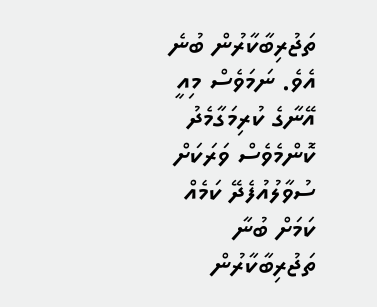ތަޖުރިބާކާރުން ބުނެ އެވެ. ނަމަވެސް މިއީ އޭނާގެ ކުރިމަގާމެދު ކޮންމެވެސް ވަރަކަށް ސުވާލުއުފެދޭ ކަމެއް ކަމަށް ބުނާ ތަޖުރިބާކާރުން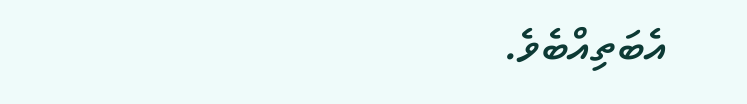އެބަތިއްބެވެ.